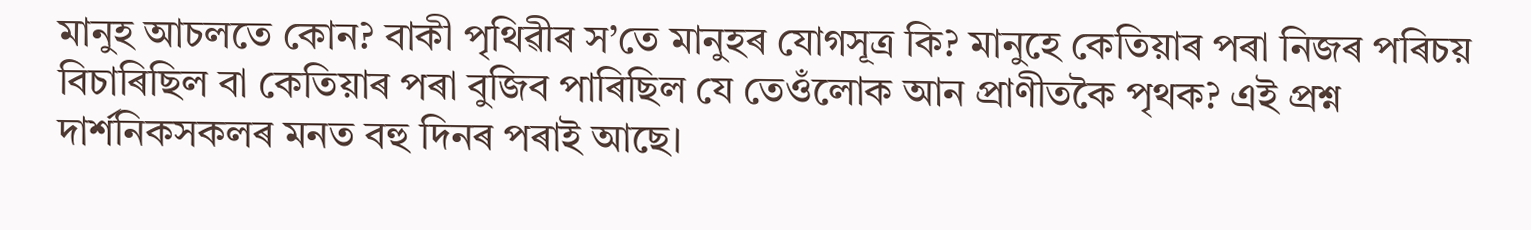মানুহ আচলতে কোন? বাকী পৃথিৱীৰ স’তে মানুহৰ যোগসূত্র কি? মানুহে কেতিয়াৰ পৰা নিজৰ পৰিচয় বিচাৰিছিল বা কেতিয়াৰ পৰা বুজিব পাৰিছিল যে তেওঁলোক আন প্রাণীতকৈ পৃথক? এই প্রশ্ন দার্শনিকসকলৰ মনত বহু দিনৰ পৰাই আছে।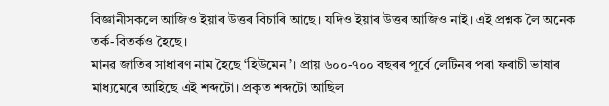বিজ্ঞানীসকলে আজিও ইয়াৰ উত্তৰ বিচাৰি আছে। যদিও ইয়াৰ উত্তৰ আজিও নাই। এই প্রশ্নক লৈ অনেক তর্ক-বিতর্কও হৈছে।
মানৱ জাতিৰ সাধাৰণ নাম হৈছে ‘হিউমেন’। প্রায় ৬০০-৭০০ বছৰৰ পূৰ্বে লেটিনৰ পৰা ফৰাচী ভাষাৰ মাধ্যমেৰে আহিছে এই শব্দটো। প্রকৃত শব্দটো আছিল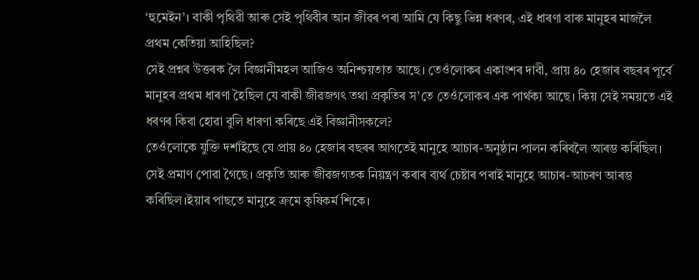‘হুমেইন’। বাকী পৃথিৱী আৰু সেই পৃথিবীৰ আন জীৱৰ পৰা আমি যে কিছু ভিন্ন ধৰণৰ, এই ধাৰণা বাৰু মানুহৰ মাজলৈ প্ৰথম কেতিয়া আহিছিল?
সেই প্রশ্নৰ উত্তৰক লৈ বিজ্ঞানীমহল আজিও অনিশ্চয়তাত আছে। তেওঁলোকৰ একাংশৰ দাবী, প্রায় ৪০ হেজাৰ বছৰৰ পূৰ্বে মানুহৰ প্ৰথম ধাৰণা হৈছিল যে বাকী জীৱজগৎ তথা প্রকৃতিৰ স’তে তেওঁলোকৰ এক পার্থক্য আছে। কিয় সেই সময়তে এই ধৰণৰ কিবা হোৱা বুলি ধাৰণা কৰিছে এই বিজ্ঞানীসকলে?
তেওঁলোকে যুক্তি দর্শাইছে যে প্রায় ৪০ হেজাৰ বছৰৰ আগতেই মানুহে আচাৰ-অনুষ্ঠান পালন কৰিবলৈ আৰম্ভ কৰিছিল। সেই প্রমাণ পোৱা গৈছে। প্রকৃতি আৰু জীৱজগতক নিয়ন্ত্ৰণ কৰাৰ ব্যৰ্থ চেষ্টাৰ পৰাই মানুহে আচাৰ-আচৰণ আৰম্ভ কৰিছিল।ইয়াৰ পাছতে মানুহে ক্রমে কৃষিকৰ্ম শিকে।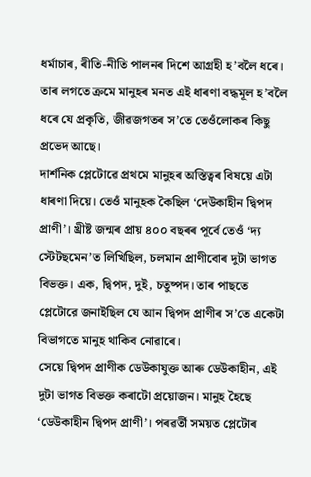ধর্মাচাৰ, ৰীতি-নীতি পালনৰ দিশে আগ্রহী হ’বলৈ ধৰে। তাৰ লগতে ক্রমে মানুহৰ মনত এই ধাৰণা বদ্ধমূল হ’বলৈ ধৰে যে প্ৰকৃতি, জীৱজগতৰ স’তে তেওঁলোকৰ কিছু প্রভেদ আছে।
দার্শনিক প্লেটোৱে প্রথমে মানুহৰ অস্তিত্বৰ বিষয়ে এটা ধাৰণা দিয়ে। তেওঁ মানুহক কৈছিল ‘দেউকাহীন দ্বিপদ প্রাণী’। খ্রীষ্ট জন্মৰ প্ৰায় ৪০০ বছৰৰ পূৰ্বে তেওঁ ‘দ্য স্টেটছমেন’ত লিখিছিল, চলমান প্রাণীবোৰ দুটা ভাগত বিভক্ত। এক, দ্বিপদ, দুই, চতুষ্পদ। তাৰ পাছতে প্লেটোরে জনাইছিল যে আন দ্বিপদ প্ৰাণীৰ স’তে একেটা বিভাগতে মানুহ থাকিব নোৱাৰে।
সেয়ে দ্বিপদ প্রাণীক ডেউকাযুক্ত আৰু ডেউকাহীন, এই দুটা ভাগত বিভক্ত কৰাটো প্রয়োজন। মানুহ হৈছে ‘ডেউকাহীন দ্বিপদ প্রাণী’। পৰৱৰ্তী সময়ত প্লেটোৰ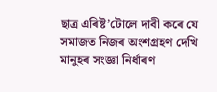ছাত্ৰ এৰিষ্ট’টোলে দাবী কৰে যে সমাজত নিজৰ অংশগ্রহণ দেখি মানুহৰ সংজ্ঞা নির্ধাৰণ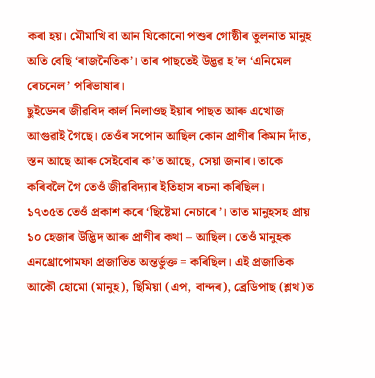কৰা হয়। মৌমাখি বা আন যিকোনো পশুৰ গোষ্ঠীৰ তুলনাত মানুহ অতি বেছি ‘ৰাজনৈতিক’। তাৰ পাছতেই উদ্ভৱ হ’ল ‘এনিমেল ৰেচনেল’ পৰিভাষাৰ।
ছুইডেনৰ জীৱবিদ কার্ল নিলাওছ ইয়াৰ পাছত আৰু এখোজ আগুৱাই গৈছে। তেওঁৰ সপোন আছিল কোন প্রাণীৰ কিমান দাঁত, স্তন আছে আৰু সেইবোৰ ক’ত আছে, সেয়া জনাৰ। তাকে কৰিবলৈ গৈ তেওঁ জীৱবিদ্যাৰ ইতিহাস ৰচনা কৰিছিল।
১৭৩৫ত তেওঁ প্রকাশ কৰে ‘ছিষ্টেমা নেচাৰে’। তাত মানুহসহ প্রায় ১০ হেজাৰ উদ্ভিদ আৰু প্ৰাণীৰ কথা – আছিল। তেওঁ মানুহক এনথ্রোপোমফা প্রজাতিত অন্তর্ভুক্ত = কৰিছিল। এই প্রজাতিক আকৌ হোমো (মানুহ), ছিমিয়া (এপ, বান্দৰ), ব্ৰেডিপাছ (শ্লথ)ত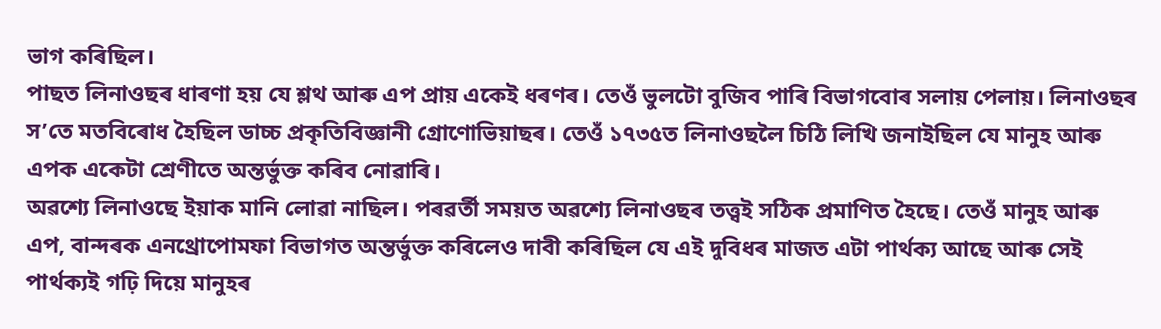ভাগ কৰিছিল।
পাছত লিনাওছৰ ধাৰণা হয় যে শ্লথ আৰু এপ প্রায় একেই ধৰণৰ। তেওঁ ভুলটো বুজিব পাৰি বিভাগবোৰ সলায় পেলায়। লিনাওছৰ স’তে মতবিৰোধ হৈছিল ডাচ্চ প্রকৃতিবিজ্ঞানী গ্রোণোভিয়াছৰ। তেওঁ ১৭৩৫ত লিনাওছলৈ চিঠি লিখি জনাইছিল যে মানুহ আৰু এপক একেটা শ্ৰেণীতে অন্তর্ভুক্ত কৰিব নোৱাৰি।
অৱশ্যে লিনাওছে ইয়াক মানি লোৱা নাছিল। পৰৱৰ্তী সময়ত অৱশ্যে লিনাওছৰ তত্ত্বই সঠিক প্রমাণিত হৈছে। তেওঁ মানুহ আৰু এপ, বান্দৰক এনথ্রোপোমফা বিভাগত অন্তর্ভুক্ত কৰিলেও দাবী কৰিছিল যে এই দুবিধৰ মাজত এটা পার্থক্য আছে আৰু সেই পার্থক্যই গঢ়ি দিয়ে মানুহৰ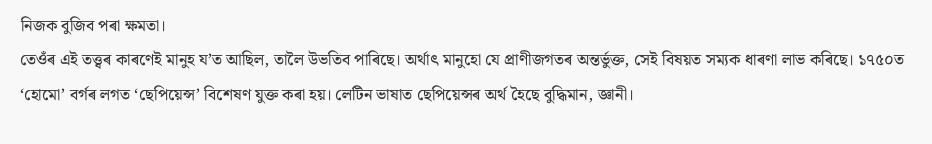নিজক বুজিব পৰা ক্ষমতা।
তেওঁৰ এই তত্ত্বৰ কাৰণেই মানুহ য’ত আছিল, তালৈ উভতিব পাৰিছে। অর্থাৎ মানুহো যে প্রাণীজগতৰ অন্তর্ভুক্ত, সেই বিষয়ত সম্যক ধাৰণা লাভ কৰিছে। ১৭৫০ত ‘হোমো’ বৰ্গৰ লগত ‘ছেপিয়েন্স’ বিশেষণ যুক্ত কৰা হয়। লেটিন ভাষাত ছেপিয়েন্সৰ অৰ্থ হৈছে বুদ্ধিমান, জ্ঞানী।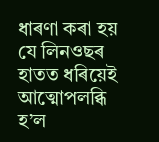ধাৰণা কৰা হয় যে লিনওছৰ হাতত ধৰিয়েই আত্মোপলব্ধি হ’ল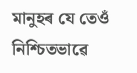মানুহৰ যে তেওঁ নিশ্চিতভাৱে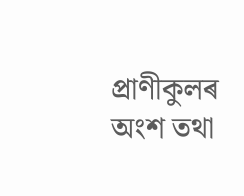প্ৰাণীকুলৰ অংশ তথা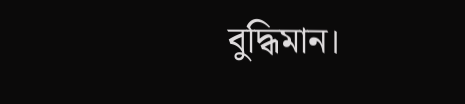বুদ্ধিমান।